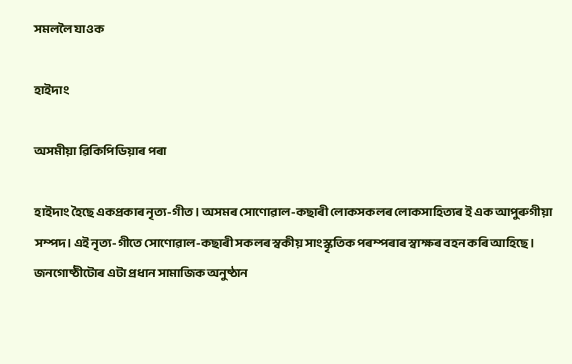সমললৈ যাওক

হাইদাং

অসমীয়া ৱিকিপিডিয়াৰ পৰা

হাইদাং হৈছে একপ্ৰকাৰ নৃত্য-গীত। অসমৰ সোণোৱাল-কছাৰী লোকসকলৰ লোকসাহিত্যৰ ই এক আপুৰুগীয়া সম্পদ। এই নৃত্য-গীতে সোণোৱাল-কছাৰী সকলৰ স্বকীয় সাংস্কৃতিক পৰম্পৰাৰ স্বাক্ষৰ বহন কৰি আহিছে। জনগোষ্ঠীটোৰ এটা প্ৰধান সামাজিক অনুষ্ঠান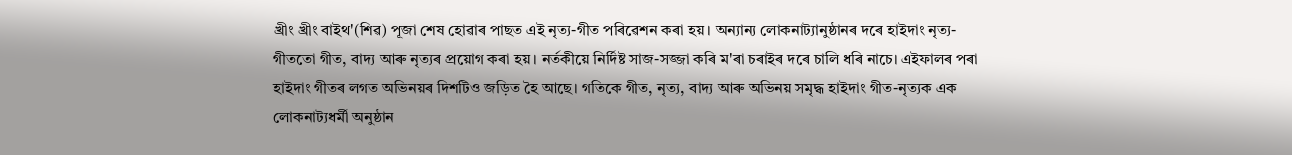খ্ৰীং খ্ৰীং বাইথ'(শিৱ) পূজা শেষ হোৱাৰ পাছত এই নৃত্য-গীত পৰিৱেশন কৰা হয়। অন্যান্য লোকনাট্যানুষ্ঠানৰ দৰে হাইদাং নৃত্য-গীততো গীত, বাদ্য আৰু নৃত্যৰ প্ৰয়োগ কৰা হয়। নৰ্তকীয়ে নিৰ্দিষ্ট সাজ-সজ্জা কৰি ম'ৰা চৰাইৰ দৰে চালি ধৰি নাচে। এইফালৰ পৰা হাইদাং গীতৰ লগত অভিনয়ৰ দিশটিও জড়িত হৈ আছে। গতিকে গীত, নৃত্য, বাদ্য আৰু অভিনয় সমৃদ্ধ হাইদাং গীত-নৃত্যক এক লোকনাট্যধৰ্মী অনুষ্ঠান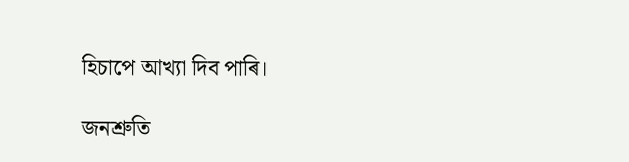হিচাপে আখ্যা দিব পাৰি।

জনশ্ৰুতি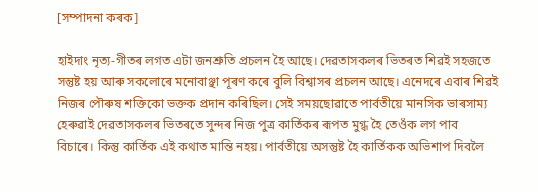[সম্পাদনা কৰক]

হাইদাং নৃত্য-গীতৰ লগত এটা জনশ্ৰুতি প্ৰচলন হৈ আছে। দেৱতাসকলৰ ভিতৰত শিৱই সহজতে সন্তুষ্ট হয় আৰু সকলোৰে মনোবাঞ্ছা পূৰণ কৰে বুলি বিশ্বাসৰ প্ৰচলন আছে। এনেদৰে এবাৰ শিৱই নিজৰ পৌৰুষ শক্তিকো ভক্তক প্ৰদান কৰিছিল। সেই সময়ছোৱাতে পাৰ্বতীয়ে মানসিক ভাৰসাম্য হেৰুৱাই দেৱতাসকলৰ ভিতৰতে সুন্দৰ নিজ পুত্ৰ কাৰ্তিকৰ ৰূপত মুগ্ধ হৈ তেওঁক লগ পাব বিচাৰে। কিন্তু কাৰ্তিক এই কথাত মান্তি নহয়। পাৰ্বতীয়ে অসন্তুষ্ট হৈ কাৰ্তিকক অভিশাপ দিবলৈ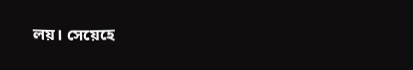লয়। সেয়েহে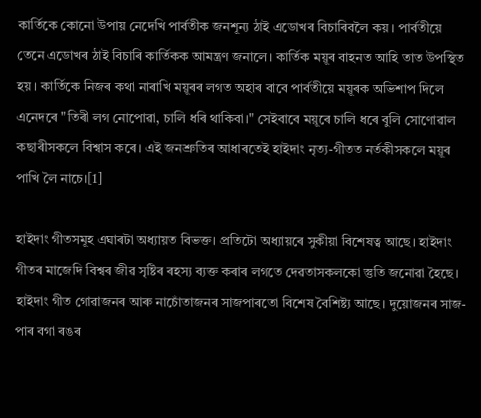কাৰ্তিকে কোনো উপায় নেদেখি পাৰ্বতীক জনশূন্য ঠাই এডোখৰ বিচাৰিবলৈ কয়। পাৰ্বতীয়ে তেনে এডোখৰ ঠাই বিচাৰি কাৰ্তিকক আমন্ত্ৰণ জনালে। কাৰ্তিক ময়ূৰ বাহনত আহি তাত উপস্থিত হয়। কাৰ্তিকে নিজৰ কথা নাৰাখি ময়ূৰৰ লগত অহাৰ বাবে পাৰ্বতীয়ে ময়ূৰক অভিশাপ দিলে এনেদৰে "তিৰী লগ নোপোৱা, চালি ধৰি থাকিবা।" সেইবাবে ময়ূৰে চালি ধৰে বুলি সোণোৱাল কছাৰীসকলে বিশ্বাস কৰে। এই জনশ্ৰুতিৰ আধাৰতেই হাইদাং নৃত্য-গীতত নৰ্তকীসকলে ময়ূৰ পাখি লৈ নাচে।[1]

হাইদাং গীতসমূহ এঘাৰটা অধ্যায়ত বিভক্ত। প্ৰতিটো অধ্যায়ৰে সুকীয়া বিশেষত্ব আছে। হাইদাং গীতৰ মাজেদি বিশ্বৰ জীৱ সৃষ্টিৰ ৰহস্য ব্যক্ত কৰাৰ লগতে দেৱতাসকলকো স্তুতি জনোৱা হৈছে। হাইদাং গীত গোৱাজনৰ আৰু নাচোঁতাজনৰ সাজপাৰতো বিশেষ বৈশিষ্ট্য আছে। দুয়োজনৰ সাজ-পাৰ বগা ৰঙৰ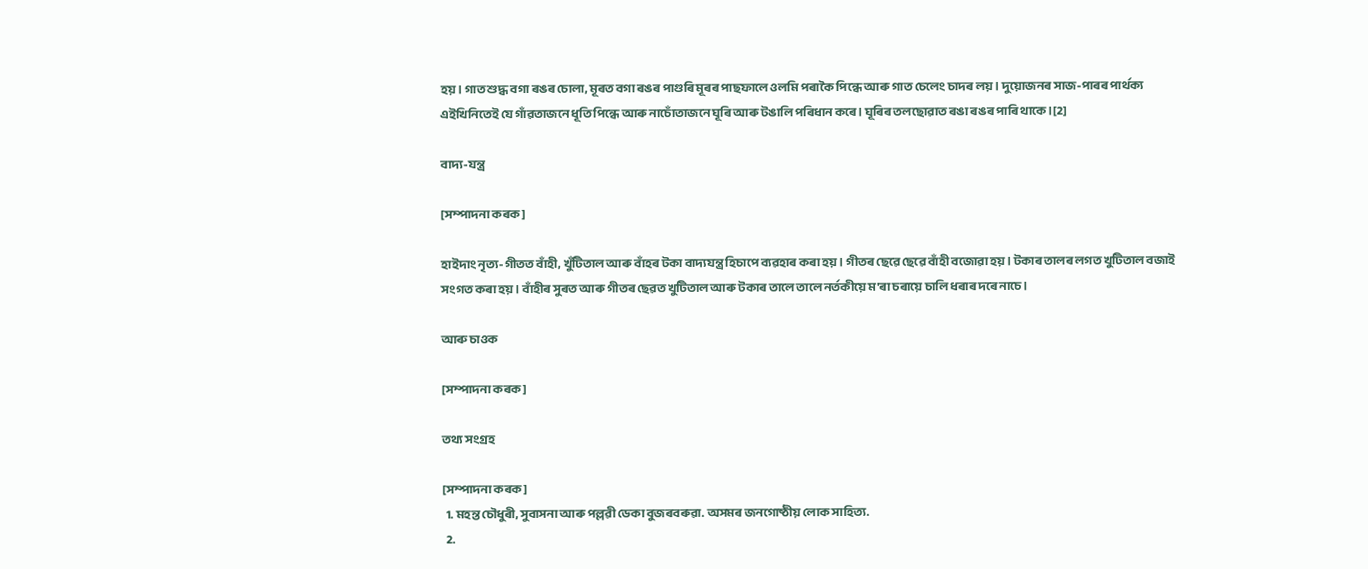হয়। গাত শুদ্ধ বগা ৰঙৰ চোলা, মূৰত বগা ৰঙৰ পাগুৰি মূৰৰ পাছফালে ওলমি পৰাকৈ পিন্ধে আৰু গাত চেলেং চাদৰ লয়। দুয়োজনৰ সাজ-পাৰৰ পাৰ্থক্য এইখিনিতেই যে গাঁৱতাজনে ধূতি পিন্ধে আৰু নাচোঁতাজনে ঘূৰি আৰু টঙালি পৰিধান কৰে। ঘূৰিৰ তলছোৱাত ৰঙা ৰঙৰ পাৰি থাকে।[2]

বাদ্য-যন্ত্ৰ

[সম্পাদনা কৰক]

হাইদাং নৃত্য-গীতত বাঁহী, খুঁটিতাল আৰু বাঁহৰ টকা বাদ্যযন্ত্ৰ হিচাপে ব্যৱহাৰ কৰা হয়। গীতৰ ছেৱে ছেৱে বাঁহী বজোৱা হয়। টকাৰ তালৰ লগত খুটিতাল বজাই সংগত কৰা হয়। বাঁহীৰ সুৰত আৰু গীতৰ ছেৱত খুটিতাল আৰু টকাৰ তালে তালে নৰ্তকীয়ে ম'ৰা চৰায়ে চালি ধৰাৰ দৰে নাচে।

আৰু চাওক

[সম্পাদনা কৰক]

তথ্য সংগ্ৰহ

[সম্পাদনা কৰক]
  1. মহন্ত চৌধুৰী, সুবাসনা আৰু পল্লৱী ডেকা বুজৰবৰুৱা. অসমৰ জনগোষ্ঠীয় লোক সাহিত্য.
  2.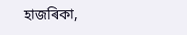হাজৰিকা,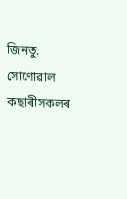জিনতু. সোণোৱাল কছাৰীসকলৰ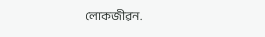লোকজীৱন.